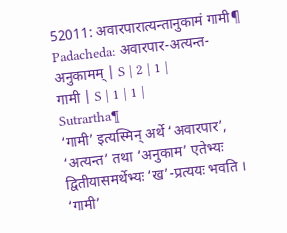52011: अवारपारात्यन्तानुकामं गामी¶
Padacheda: अवारपार-अत्यन्त-अनुकामम् | S | 2 | 1 |
गामी | S | 1 | 1 |
Sutrartha¶
‘गामी’ इत्यस्मिन् अर्थे ‘अवारपार’, ‘अत्यन्त’ तथा ‘अनुकाम’ एतेभ्यः द्वितीयासमर्थेभ्यः ‘ख’-प्रत्ययः भवति ।
‘गामी’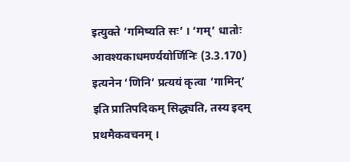इत्युक्ते ‘गमिष्यति सः’ । ‘गम्’ धातोः आवश्यकाधमर्ण्ययोर्णिनिः (3.3.170) इत्यनेन ‘णिनि’ प्रत्ययं कृत्वा ‘गामिन्’ इति प्रातिपदिकम् सिद्ध्यति, तस्य इदम् प्रथमैकवचनम् ।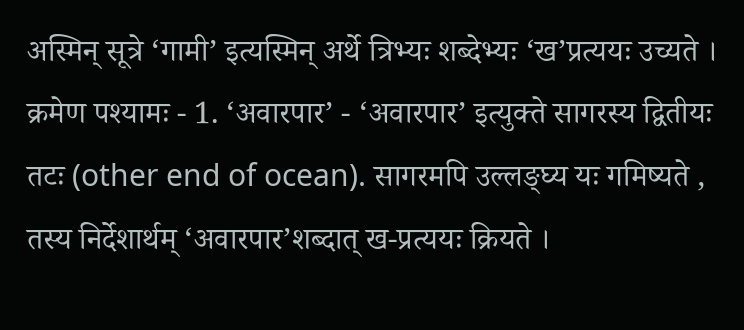अस्मिन् सूत्रे ‘गामी’ इत्यस्मिन् अर्थे त्रिभ्यः शब्देभ्यः ‘ख’प्रत्ययः उच्यते । क्रमेण पश्यामः - 1. ‘अवारपार’ - ‘अवारपार’ इत्युक्ते सागरस्य द्वितीयः तटः (other end of ocean). सागरमपि उल्लङ्घ्य यः गमिष्यते , तस्य निर्देशार्थम् ‘अवारपार’शब्दात् ख-प्रत्ययः क्रियते ।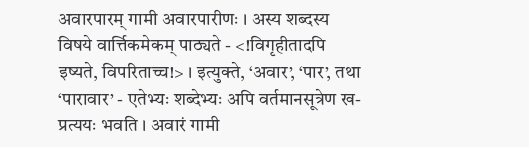अवारपारम् गामी अवारपारीणः । अस्य शब्दस्य विषये वार्त्तिकमेकम् पाठ्यते - <!विगृहीतादपि इष्यते, विपरिताच्च!> । इत्युक्ते, ‘अवार’, ‘पार’, तथा ‘पारावार’ - एतेभ्यः शब्देभ्यः अपि वर्तमानसूत्रेण ख-प्रत्ययः भवति । अवारं गामी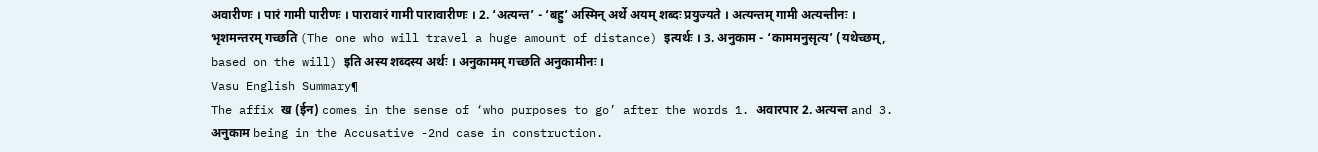अवारीणः । पारं गामी पारीणः । पारावारं गामी पारावारीणः । 2. ‘अत्यन्त’ - ‘बहु’ अस्मिन् अर्थे अयम् शब्दः प्रयुज्यते । अत्यन्तम् गामी अत्यन्तीनः । भृशमन्तरम् गच्छति (The one who will travel a huge amount of distance) इत्यर्थः । 3. अनुकाम - ‘काममनुसृत्य’ (यथेच्छम्, based on the will) इति अस्य शब्दस्य अर्थः । अनुकामम् गच्छति अनुकामीनः ।
Vasu English Summary¶
The affix ख (ईन) comes in the sense of ‘who purposes to go’ after the words 1. अवारपार 2. अत्यन्त and 3. अनुकाम being in the Accusative -2nd case in construction.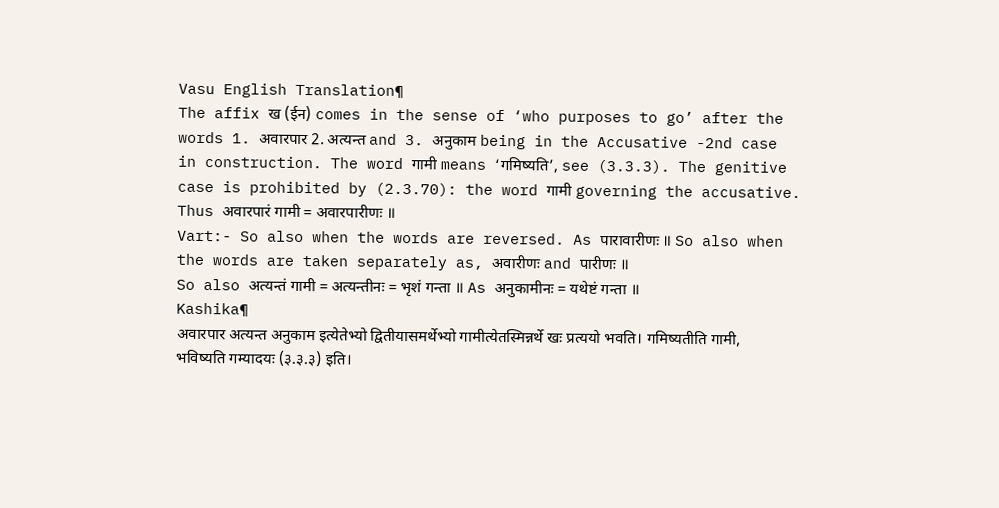Vasu English Translation¶
The affix ख (ईन) comes in the sense of ‘who purposes to go’ after the words 1. अवारपार 2. अत्यन्त and 3. अनुकाम being in the Accusative -2nd case in construction. The word गामी means ‘गमिष्यति’, see (3.3.3). The genitive case is prohibited by (2.3.70): the word गामी governing the accusative. Thus अवारपारं गामी = अवारपारीणः ॥
Vart:- So also when the words are reversed. As पारावारीणः ॥ So also when the words are taken separately as, अवारीणः and पारीणः ॥
So also अत्यन्तं गामी = अत्यन्तीनः = भृशं गन्ता ॥ As अनुकामीनः = यथेष्टं गन्ता ॥
Kashika¶
अवारपार अत्यन्त अनुकाम इत्येतेभ्यो द्वितीयासमर्थेभ्यो गामीत्येतस्मिन्नर्थे खः प्रत्ययो भवति। गमिष्यतीति गामी, भविष्यति गम्यादयः (३.३.३) इति।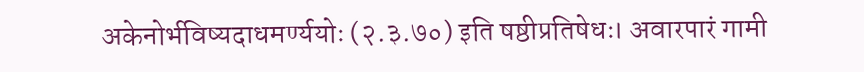अकेनोर्भविष्यदाधमर्ण्ययोः (२.३.७०) इति षष्ठीप्रतिषेधः। अवारपारं गामी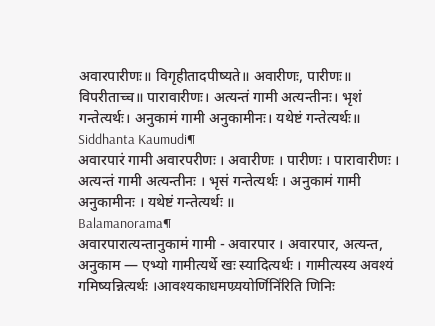अवारपारीणः॥ विगृहीतादपीष्यते॥ अवारीणः, पारीणः॥ विपरीताच्च॥ पारावारीणः। अत्यन्तं गामी अत्यन्तीनः। भृशं गन्तेत्यर्थः। अनुकामं गामी अनुकामीनः। यथेष्टं गन्तेत्यर्थः॥
Siddhanta Kaumudi¶
अवारपारं गामी अवारपरीणः । अवारीणः । पारीणः । पारावारीणः । अत्यन्तं गामी अत्यन्तीनः । भृसं गन्तेत्यर्थः । अनुकामं गामी अनुकामीनः । यथेष्टं गन्तेत्यर्थः ॥
Balamanorama¶
अवारपारात्यन्तानुकामं गामी - अवारपार । अवारपार, अत्यन्त, अनुकाम — एभ्यो गामीत्यर्थे खः स्यादित्यर्थः । गामीत्यस्य अवश्यं गमिष्यन्नित्यर्थः ।आवश्यकाधमण्र्ययोर्णिनि॑रिति णिनिः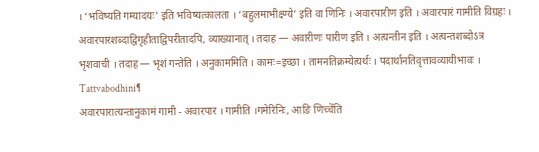। ‘भविष्यति गम्यादयः’ इति भविष्यत्कालता । ‘बहुलमाभीक्ष्ण्ये’ इति वा णिनिः । अवारपारीण इति । अवारपारं गामीति विग्रहः । अवारपारशब्दाद्विगृहीताद्विपरीतादपि, व्याख्यानात् । तदाह — अवारीणः पारीण इति । अत्यन्तीन इति । अत्यन्तशब्दोऽत्र भृशवाची । तदाह — भृशं गन्तेति । अनुकाममिति । कामः=इच्छा । तामनतिक्रम्येत्यर्थः । पदार्थानतिवृत्तावव्यायीभावः ।
Tattvabodhini¶
अवारपारात्यन्तानुकामं गामी - अवारपार । गामीति ।गमेरिनिः, आङि णिच्चे॑ति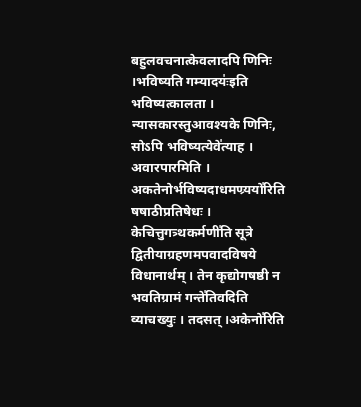बहुलवचनात्केवलादपि णिनिः ।भविष्यति गम्यादयः॑इति भविष्यत्कालता । न्यासकारस्तुआवश्यके णिनिः, सोऽपि भविष्यत्येवे॑त्याह । अवारपारमिति । अकतेनोर्भविष्यदाधमण्र्ययो॑रिति षषाठीप्रतिषेधः । केचित्तुगत्र्थकर्मणी॑ति सूत्रे द्वितीयाग्रहणमपवादविषये विधानार्थम् । तेन कृद्योगषष्ठी न भवतिग्रामं गन्ते॑तिवदिति व्याचख्युः । तदसत् ।अकेनो॑रिति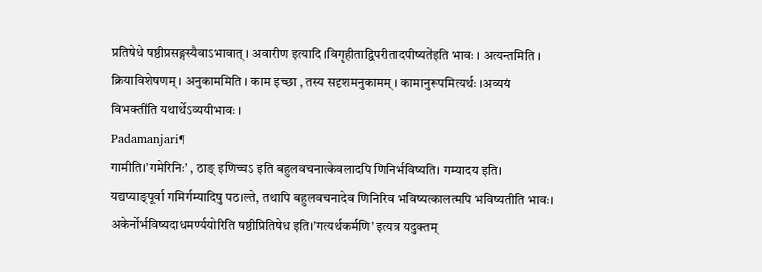प्रतिषेधे षष्ठीप्रसङ्गस्यैवाऽभावात् । अवारीण इत्यादि ।विगृहीताद्विपरीतादपीष्यते॑इति भावः । अत्यन्तमिति । क्रियाविशेषणम् । अनुकाममिति । काम इच्छा , तस्य सदृशमनुकामम् । कामानुरूपमित्यर्थः ।अव्ययं विभक्ती॑ति यथार्थेऽव्ययीभावः ।
Padamanjari¶
गामीति।’गमेरिनिः’ , ठाङ् इणिच्चऽ इति बहुलवचनात्केवलादपि णिनिर्भविष्यति। गम्यादय इति। यद्यप्याङ्पूर्वा गमिर्गम्यादिषु पठ।ल्ते, तथापि बहुलवचनादेव णिनिरिव भविष्यत्कालत्मपि भविष्यतीति भावः। अकेर्नोर्भविष्यदाधमर्ण्ययोरिति षष्ठीप्रितिषेध इति।’गत्यर्थकर्मणि’ इत्यत्र यदुक्तम्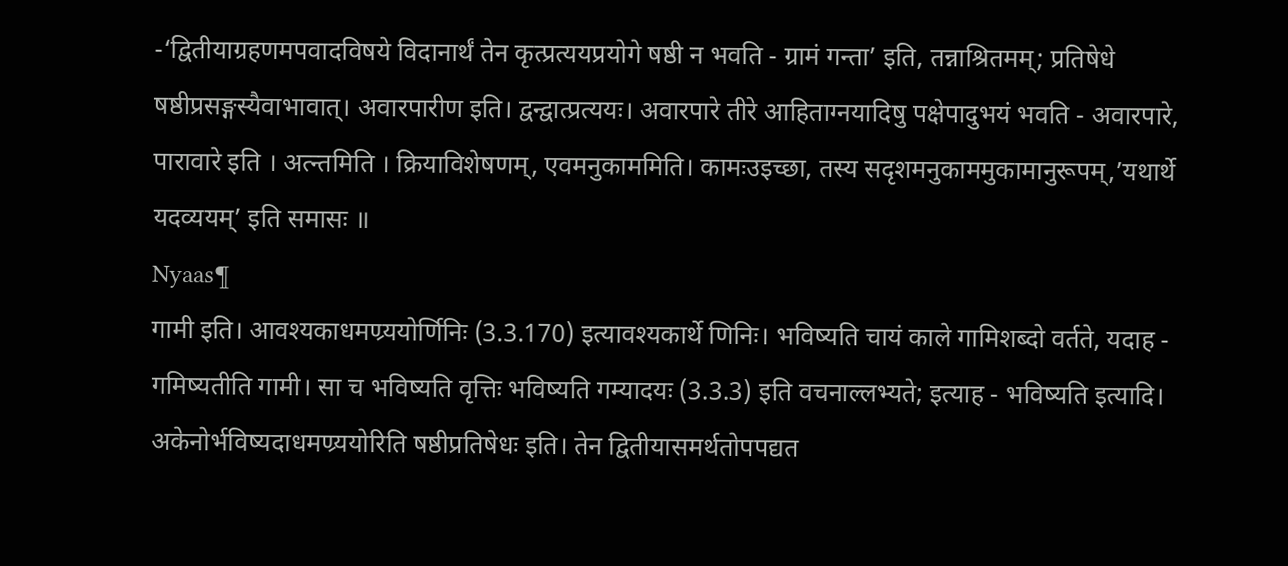-‘द्वितीयाग्रहणमपवादविषये विदानार्थं तेन कृत्प्रत्ययप्रयोगे षष्ठी न भवति - ग्रामं गन्ता’ इति, तन्नाश्रितमम्; प्रतिषेधे षष्ठीप्रसङ्गस्यैवाभावात्। अवारपारीण इति। द्वन्द्वात्प्रत्ययः। अवारपारे तीरे आहिताग्नयादिषु पक्षेपादुभयं भवति - अवारपारे, पारावारे इति । अत्न्तमिति । क्रियाविशेषणम्, एवमनुकाममिति। कामःउइच्छा, तस्य सदृशमनुकाममुकामानुरूपम्,’यथार्थे यदव्ययम्’ इति समासः ॥
Nyaas¶
गामी इति। आवश्यकाधमण्र्ययोर्णिनिः (3.3.170) इत्यावश्यकार्थे णिनिः। भविष्यति चायं काले गामिशब्दो वर्तते, यदाह - गमिष्यतीति गामी। सा च भविष्यति वृत्तिः भविष्यति गम्यादयः (3.3.3) इति वचनाल्लभ्यते; इत्याह - भविष्यति इत्यादि। अकेनोर्भविष्यदाधमण्र्ययोरिति षष्ठीप्रतिषेधः इति। तेन द्वितीयासमर्थतोपपद्यत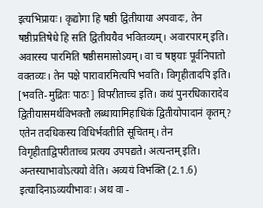इत्यभिप्रायः। कृद्योगा हि षष्ठी द्वितीयाया अपवादः, तेन षष्ठीप्रतिषेधे हि सति द्वितीययैव भवितव्यम्। अवारपारम् इति। अवारस्य पारमिति षष्ठीसमासोऽयम्। वा च षष्ठ्याः पूर्वनिपातो वक्तव्यः। तेन पक्षे पारावारमित्यपि भवति। विगृहीतादपि इति। [भवति-मुद्रितः पाठः] विपरीताच्च इति। कथं पुनरधिकारादेव द्वितीयासमर्थविभक्तौ लब्धायामिहाधिकं द्वितीयोपादानं कृतम्? एतेन तदधिकस्य विधिर्भवतीति सूचितम्। तेन विगृहीताद्विपरीताच्च प्रत्यय उपपद्यते। अत्यन्तम् इति। अन्तस्याभावोऽत्ययो वेति। अव्ययं विभक्ति (2.1.6) इत्यादिनाऽव्ययीभावः। अथ वा -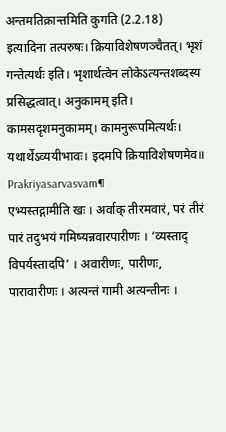अन्तमतिक्रान्तमिति कुगति (2.2.18) इत्यादिना तत्परुषः। क्रियाविशेषणञ्चैतत्। भृशं गन्तेत्यर्थः इति। भृशार्थत्वेन लोकेऽत्यन्तशब्दस्य प्रसिद्धत्वात्। अनुकामम् इति। कामसदृशमनुकामम्। कामनुरूपमित्यर्थः। यथार्थेऽव्ययीभावः। इदमपि क्रियाविशेषणमेव॥
Prakriyasarvasvam¶
एभ्यस्तद्गामीति खः । अर्वाक् तीरमवारं, परं तीरं पारं तदुभयं गमिष्यन्नवारपारीणः । ‘व्यस्ताद् विपर्यस्तादपि’ । अवारीणः, पारीणः, पारावारीणः । अत्यन्तं गामी अत्यन्तीनः ।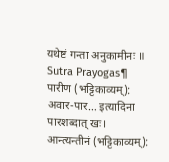यथेष्टं गन्ता अनुकामीनः ॥
Sutra Prayogas¶
पारीण (भट्टिकाव्यम्): अवार-पार… इत्यादिना पारशब्दात् खः।
आन्त्यन्तीनं (भट्टिकाव्यम्):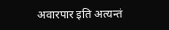अवारपार इति अत्यन्तं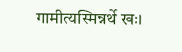गामीत्यस्मिन्नर्थे खः।